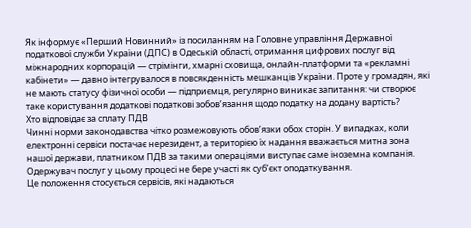Як інформує «Перший Новинний» із посиланням на Головне управління Державної податкової служби України (ДПС) в Одеській області, отримання цифрових послуг від міжнародних корпорацій — стрімінги, хмарні сховища, онлайн-платформи та «рекламні кабінети» — давно інтегрувалося в повсякденність мешканців України. Проте у громадян, які не мають статусу фізичної особи — підприємця, регулярно виникає запитання: чи створює таке користування додаткові податкові зобов’язання щодо податку на додану вартість?
Хто відповідає за сплату ПДВ
Чинні норми законодавства чітко розмежовують обов’язки обох сторін. У випадках, коли електронні сервіси постачає нерезидент, а територією їх надання вважається митна зона нашої держави, платником ПДВ за такими операціями виступає саме іноземна компанія. Одержувач послуг у цьому процесі не бере участі як суб’єкт оподаткування.
Це положення стосується сервісів, які надаються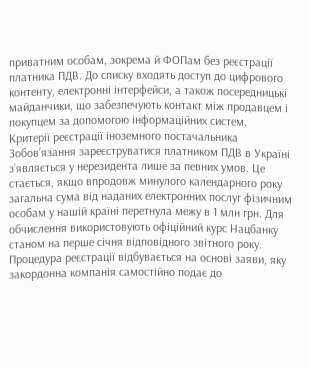приватним особам, зокрема й ФОПам без реєстрації платника ПДВ. До списку входять доступ до цифрового контенту, електронні інтерфейси, а також посередницькі майданчики, що забезпечують контакт між продавцем і покупцем за допомогою інформаційних систем.
Критерії реєстрації іноземного постачальника
Зобов’язання зареєструватися платником ПДВ в Україні з’являється у нерезидента лише за певних умов. Це стається, якщо впродовж минулого календарного року загальна сума від наданих електронних послуг фізичним особам у нашій країні перетнула межу в 1 млн грн. Для обчислення використовують офіційний курс Нацбанку станом на перше січня відповідного звітного року. Процедура реєстрації відбувається на основі заяви, яку закордонна компанія самостійно подає до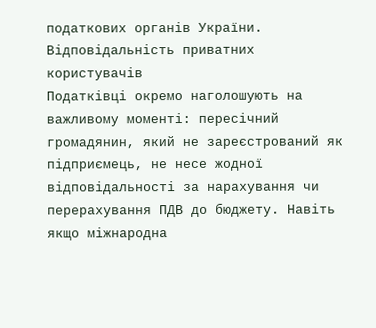податкових органів України.
Відповідальність приватних користувачів
Податківці окремо наголошують на важливому моменті: пересічний громадянин, який не зареєстрований як підприємець, не несе жодної відповідальності за нарахування чи перерахування ПДВ до бюджету. Навіть якщо міжнародна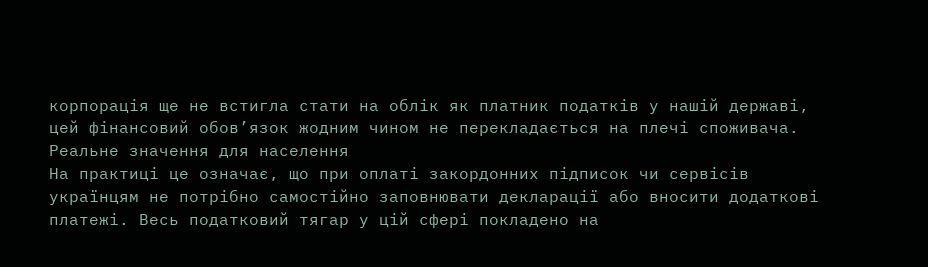корпорація ще не встигла стати на облік як платник податків у нашій державі, цей фінансовий обов’язок жодним чином не перекладається на плечі споживача.
Реальне значення для населення
На практиці це означає, що при оплаті закордонних підписок чи сервісів українцям не потрібно самостійно заповнювати декларації або вносити додаткові платежі. Весь податковий тягар у цій сфері покладено на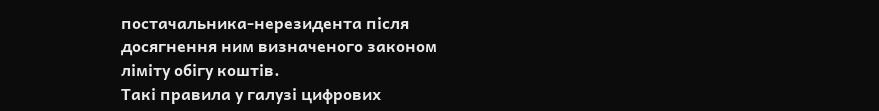постачальника-нерезидента після досягнення ним визначеного законом ліміту обігу коштів.
Такі правила у галузі цифрових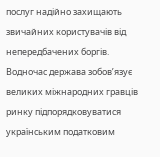послуг надійно захищають звичайних користувачів від непередбачених боргів. Водночас держава зобов’язує великих міжнародних гравців ринку підпорядковуватися українським податковим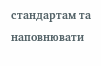стандартам та наповнювати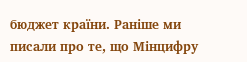бюджет країни. Раніше ми писали про те, що Мінцифру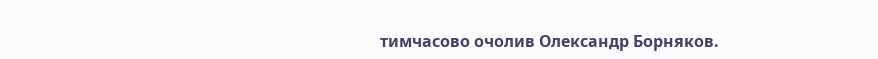тимчасово очолив Олександр Борняков.